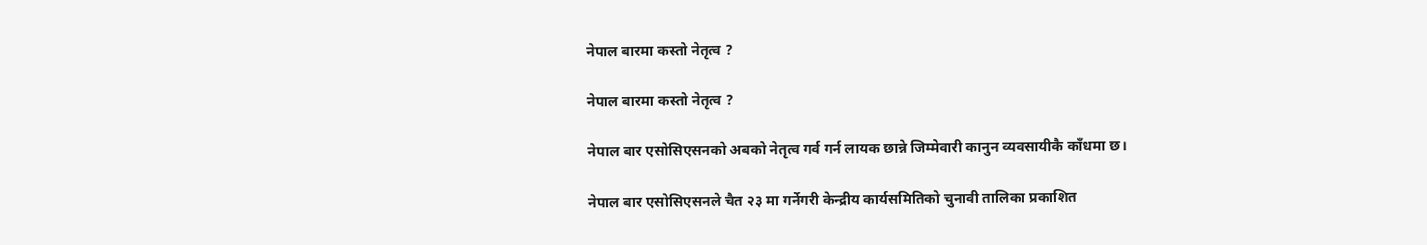नेपाल बारमा कस्तो नेतृत्व ?

नेपाल बारमा कस्तो नेतृत्व ?

नेपाल बार एसोसिएसनको अबको नेतृत्व गर्व गर्न लायक छान्ने जिम्मेवारी कानुन व्यवसायीकै काँधमा छ।

नेपाल बार एसोसिएसनले चैत २३ मा गर्नेगरी केन्द्रीय कार्यसमितिको चुनावी तालिका प्रकाशित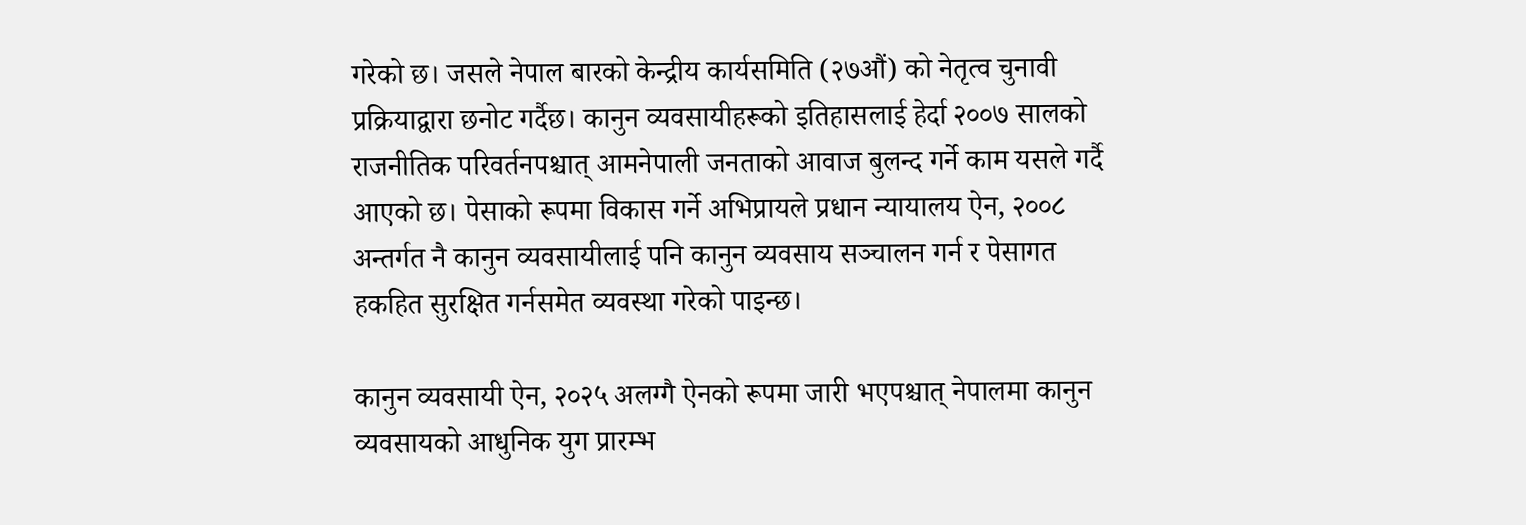गरेको छ। जसले नेपाल बारको केन्द्रीय कार्यसमिति (२७औं) को नेतृत्व चुनावी प्रक्रियाद्वारा छनोट गर्दैछ। कानुन व्यवसायीहरूको इतिहासलाई हेर्दा २००७ सालको राजनीतिक परिवर्तनपश्चात् आमनेपाली जनताको आवाज बुलन्द गर्ने काम यसले गर्दै आएको छ। पेसाको रूपमा विकास गर्ने अभिप्रायले प्रधान न्यायालय ऐन, २००८ अन्तर्गत नै कानुन व्यवसायीलाई पनि कानुन व्यवसाय सञ्चालन गर्न र पेसागत हकहित सुरक्षित गर्नसमेत व्यवस्था गरेको पाइन्छ।

कानुन व्यवसायी ऐन, २०२५ अलग्गै ऐनको रूपमा जारी भएपश्चात् नेपालमा कानुन व्यवसायको आधुनिक युग प्रारम्भ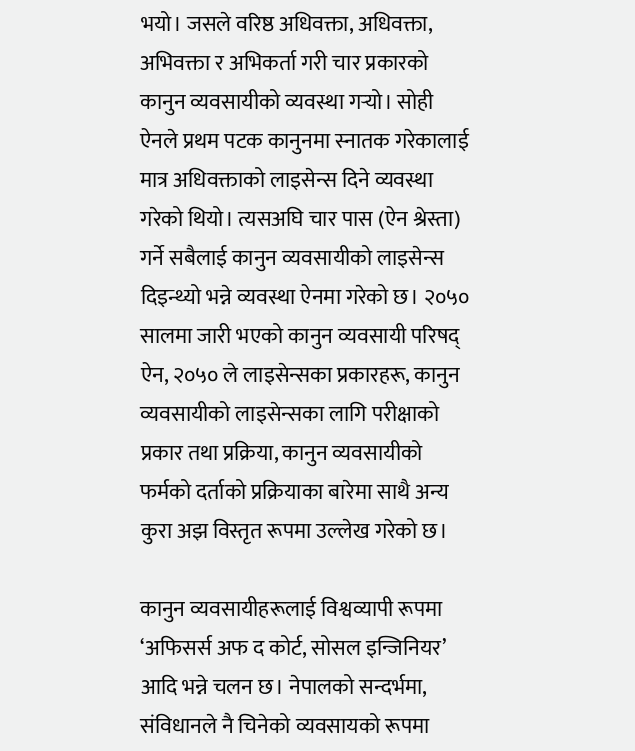भयो। जसले वरिष्ठ अधिवक्ता, अधिवक्ता, अभिवक्ता र अभिकर्ता गरी चार प्रकारको कानुन व्यवसायीको व्यवस्था गर्‍यो। सोही ऐनले प्रथम पटक कानुनमा स्नातक गरेकालाई मात्र अधिवक्ताको लाइसेन्स दिने व्यवस्था गरेको थियो। त्यसअघि चार पास (ऐन श्रेस्ता) गर्ने सबैलाई कानुन व्यवसायीको लाइसेन्स दिइन्थ्यो भन्ने व्यवस्था ऐनमा गरेको छ। २०५० सालमा जारी भएको कानुन व्यवसायी परिषद् ऐन, २०५० ले लाइसेन्सका प्रकारहरू, कानुन व्यवसायीको लाइसेन्सका लागि परीक्षाको प्रकार तथा प्रक्रिया, कानुन व्यवसायीको फर्मको दर्ताको प्रक्रियाका बारेमा साथै अन्य कुरा अझ विस्तृत रूपमा उल्लेख गरेको छ।

कानुन व्यवसायीहरूलाई विश्वव्यापी रूपमा ‘अफिसर्स अफ द कोर्ट, सोसल इन्जिनियर’ आदि भन्ने चलन छ। नेपालको सन्दर्भमा, संविधानले नै चिनेको व्यवसायको रूपमा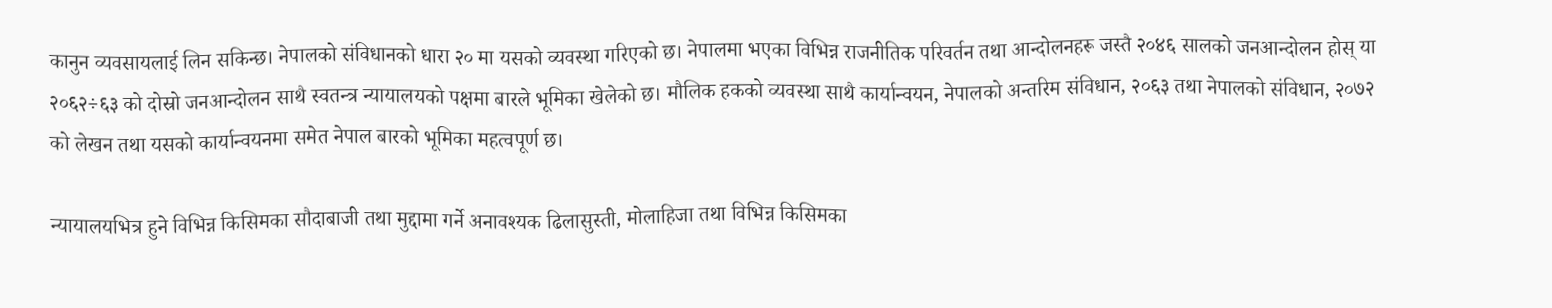कानुन व्यवसायलाई लिन सकिन्छ। नेपालको संविधानको धारा २० मा यसको व्यवस्था गरिएको छ। नेपालमा भएका विभिन्न राजनीतिक परिवर्तन तथा आन्दोलनहरू जस्तै २०४६ सालको जनआन्दोलन होस् या २०६२÷६३ को दोस्रो जनआन्दोलन साथै स्वतन्त्र न्यायालयको पक्षमा बारले भूमिका खेलेको छ। मौलिक हकको व्यवस्था साथै कार्यान्वयन, नेपालको अन्तरिम संविधान, २०६३ तथा नेपालको संविधान, २०७२ को लेखन तथा यसको कार्यान्वयनमा समेत नेपाल बारको भूमिका महत्वपूर्ण छ।

न्यायालयभित्र हुने विभिन्न किसिमका सौदाबाजी तथा मुद्दामा गर्ने अनावश्यक ढिलासुस्ती, मोलाहिजा तथा विभिन्न किसिमका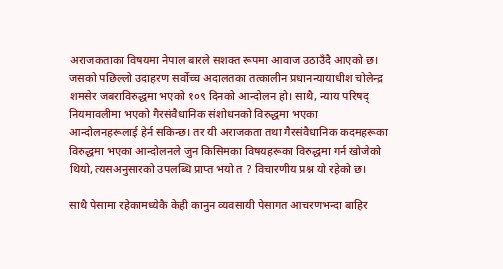अराजकताका विषयमा नेपाल बारले सशक्त रूपमा आवाज उठाउँदै आएको छ। जसको पछिल्लो उदाहरण सर्वोच्च अदालतका तत्कालीन प्रधानन्यायाधीश चोलेन्द्र शमसेर जबराविरुद्धमा भएको १०९ दिनको आन्दोलन हो। साथै, न्याय परिषद् नियमावलीमा भएको गैरसंवैधानिक संशोधनको विरुद्धमा भएका आन्दोलनहरूलाई हेर्न सकिन्छ। तर यी अराजकता तथा गैरसंवैधानिक कदमहरूका विरुद्धमा भएका आन्दोलनले जुन किसिमका विषयहरूका विरुद्धमा गर्न खोजेको थियो, त्यसअनुसारको उपलब्धि प्राप्त भयो त ? विचारणीय प्रश्न यो रहेको छ।

साथै पेसामा रहेकामध्येकै केही कानुन व्यवसायी पेसागत आचरणभन्दा बाहिर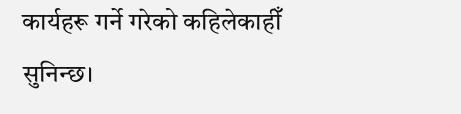कार्यहरू गर्ने गरेको कहिलेकाहीँ सुनिन्छ।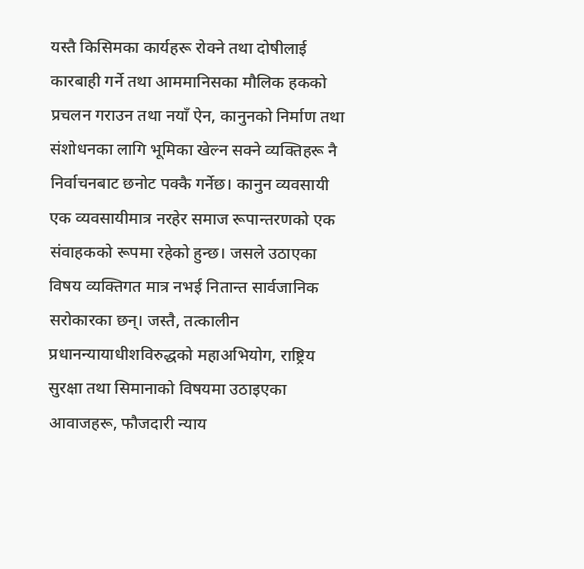यस्तै किसिमका कार्यहरू रोक्ने तथा दोषीलाई कारबाही गर्ने तथा आममानिसका मौलिक हकको प्रचलन गराउन तथा नयाँ ऐन, कानुनको निर्माण तथा संशोधनका लागि भूमिका खेल्न सक्ने व्यक्तिहरू नै निर्वाचनबाट छनोट पक्कै गर्नेछ। कानुन व्यवसायी एक व्यवसायीमात्र नरहेर समाज रूपान्तरणको एक संवाहकको रूपमा रहेको हुन्छ। जसले उठाएका विषय व्यक्तिगत मात्र नभई नितान्त सार्वजानिक सरोकारका छन्। जस्तै, तत्कालीन प्रधानन्यायाधीशविरुद्धको महाअभियोग, राष्ट्रिय सुरक्षा तथा सिमानाको विषयमा उठाइएका आवाजहरू, फौजदारी न्याय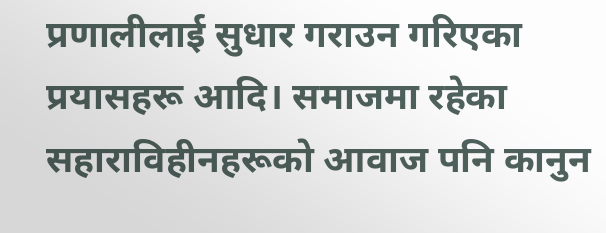प्रणालीलाई सुधार गराउन गरिएका प्रयासहरू आदि। समाजमा रहेका सहाराविहीनहरूको आवाज पनि कानुन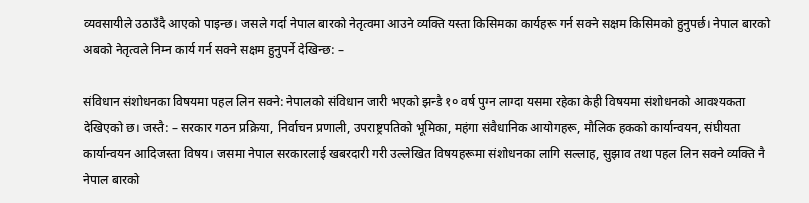व्यवसायीले उठाउँदै आएको पाइन्छ। जसले गर्दा नेपाल बारको नेतृत्वमा आउने व्यक्ति यस्ता किसिमका कार्यहरू गर्न सक्ने सक्षम किसिमको हुनुपर्छ। नेपाल बारको अबको नेतृत्वले निम्न कार्य गर्न सक्ने सक्षम हुनुपर्ने देखिन्छ: –

संविधान संशोधनका विषयमा पहल लिन सक्ने: नेपालको संविधान जारी भएको झन्डै १० वर्ष पुग्न लाग्दा यसमा रहेका केही विषयमा संशोधनको आवश्यकता देखिएको छ। जस्तै: – सरकार गठन प्रक्रिया, निर्वाचन प्रणाली, उपराष्ट्रपतिको भूमिका, महंगा संवैधानिक आयोगहरू, मौलिक हकको कार्यान्वयन, संघीयता कार्यान्वयन आदिजस्ता विषय। जसमा नेपाल सरकारलाई खबरदारी गरी उल्लेखित विषयहरूमा संशोधनका लागि सल्लाह, सुझाव तथा पहल लिन सक्ने व्यक्ति नै नेपाल बारको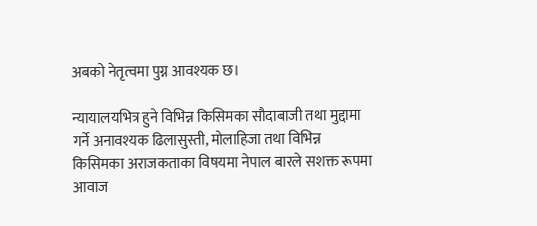अबको नेतृत्वमा पुग्न आवश्यक छ।

न्यायालयभित्र हुने विभिन्न किसिमका सौदाबाजी तथा मुद्दामा गर्ने अनावश्यक ढिलासुस्ती, मोलाहिजा तथा विभिन्न किसिमका अराजकताका विषयमा नेपाल बारले सशक्त रूपमा आवाज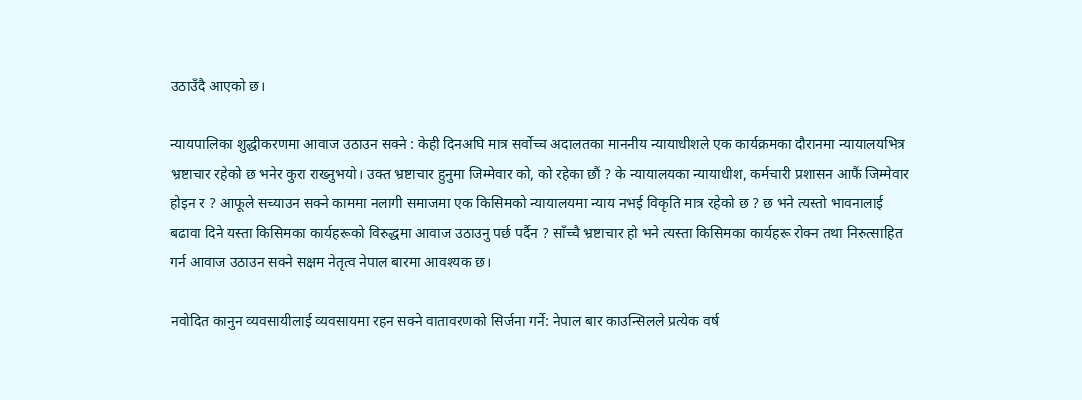उठाउँदै आएको छ।

न्यायपालिका शुद्धीकरणमा आवाज उठाउन सक्ने : केही दिनअघि मात्र सर्वोच्च अदालतका माननीय न्यायाधीशले एक कार्यक्रमका दौरानमा न्यायालयभित्र भ्रष्टाचार रहेको छ भनेर कुरा राख्नुभयो। उक्त भ्रष्टाचार हुनुमा जिम्मेवार को, को रहेका छौं ? के न्यायालयका न्यायाधीश, कर्मचारी प्रशासन आफैं जिम्मेवार होइन र ? आफूले सच्याउन सक्ने काममा नलागी समाजमा एक किसिमको न्यायालयमा न्याय नभई विकृति मात्र रहेको छ ? छ भने त्यस्तो भावनालाई बढावा दिने यस्ता किसिमका कार्यहरूको विरुद्धमा आवाज उठाउनु पर्छ पर्दैन ? साँच्चै भ्रष्टाचार हो भने त्यस्ता किसिमका कार्यहरू रोक्न तथा निरुत्साहित गर्न आवाज उठाउन सक्ने सक्षम नेतृत्व नेपाल बारमा आवश्यक छ।

नवोदित कानुन व्यवसायीलाई व्यवसायमा रहन सक्ने वातावरणको सिर्जना गर्ने: नेपाल बार काउन्सिलले प्रत्येक वर्ष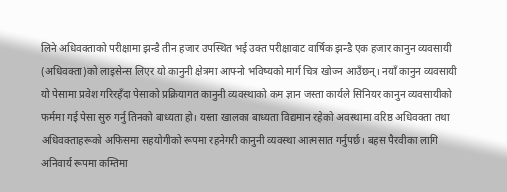लिने अधिवक्ताको परीक्षामा झन्डै तीन हजार उपस्थित भई उक्त परीक्षावाट वार्षिक झन्डै एक हजार कानुन व्यवसायी (अधिवक्ता)को लाइसेन्स लिएर यो कानुनी क्षेत्रमा आफ्नो भविष्यको मार्ग चित्र खोज्न आउँछन्। नयाँ कानुन व्यवसायी यो पेसामा प्रवेश गरिरहँदा पेसाको प्रक्रियागत कानुनी व्यवस्थाको कम ज्ञान जस्ता कार्यले सिनियर कानुन व्यवसायीको फर्ममा गई पेसा सुरु गर्नु तिनको बाध्यता हो। यस्ता खालका बाध्यता विद्यमान रहेको अवस्थामा वरिष्ठ अधिवक्ता तथा अधिवक्ताहरूको अफिसमा सहयोगीको रूपमा रहनेगरी कानुनी व्यवस्था आत्मसात गर्नुपर्छ। बहस पैरवीका लागि अनिवार्य रूपमा कम्तिमा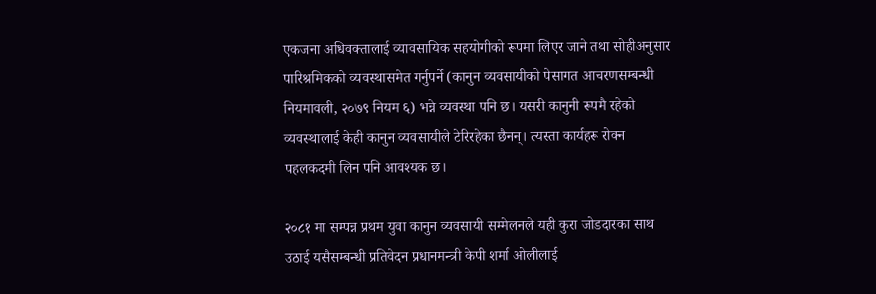एकजना अधिवक्तालाई व्यावसायिक सहयोगीको रूपमा लिएर जाने तथा सोहीअनुसार पारिश्रमिकको व्यवस्थासमेत गर्नुपर्ने (कानुन व्यवसायीको पेसागत आचरणसम्बन्धी नियमावली, २०७९ नियम ६) भन्ने व्यवस्था पनि छ। यसरी कानुनी रूपमै रहेको व्यवस्थालाई केही कानुन व्यवसायीले टेरिरहेका छैनन्। त्यस्ता कार्यहरू रोक्न पहलकदमी लिन पनि आवश्यक छ।

२०८१ मा सम्पन्न प्रथम युवा कानुन व्यवसायी सम्मेलनले यही कुरा जोडदारका साथ उठाई यसैसम्बन्धी प्रतिवेदन प्रधानमन्त्री केपी शर्मा ओलीलाई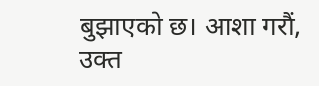बुझाएको छ। आशा गरौं, उक्त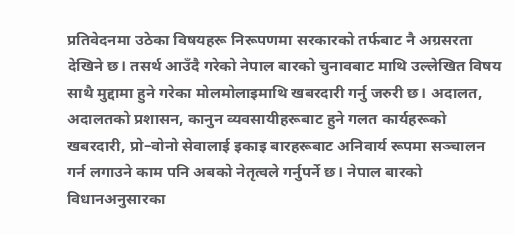प्रतिवेदनमा उठेका विषयहरू निरूपणमा सरकारको तर्फबाट नै अग्रसरता देखिने छ। तसर्थ आउँदै गरेको नेपाल बारको चुनावबाट माथि उल्लेखित विषय साथै मुद्दामा हुने गरेका मोलमोलाइमाथि खबरदारी गर्नु जरुरी छ। अदालत, अदालतको प्रशासन, कानुन व्यवसायीहरूबाट हुने गलत कार्यहरूको खबरदारी, प्रो–वोनो सेवालाई इकाइ बारहरूबाट अनिवार्य रूपमा सञ्चालन गर्न लगाउने काम पनि अबको नेतृत्वले गर्नुपर्ने छ। नेपाल बारको विधानअनुसारका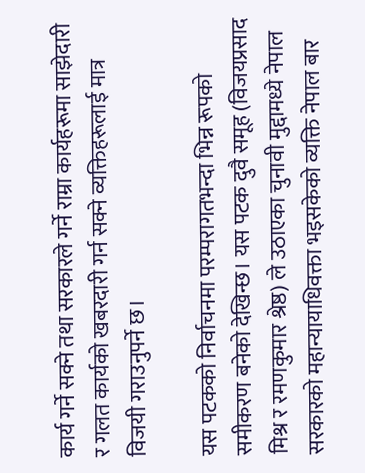कार्य गर्ने सक्ने तथा सरकारले गर्ने राम्रा कार्यहरूमा साझेदारी र गलत कार्यको खबरदारी गर्न सक्ने व्यक्तिहरूलाई मात्र विजयी गराउनुपर्ने छ।

यस पटकको निर्वाचनमा परम्परागतभन्दा भिन्न रूपको समीकरण बनेको देखिन्छ। यस पटक दुवै समूह (विजयप्रसाद मिश्र र रमणकुमार श्रेष्ठ) ले उठाएका चुनावी मुद्दामध्ये नेपाल सरकारको महान्यायाधिवक्ता भइसकेको व्यक्ति नेपाल बार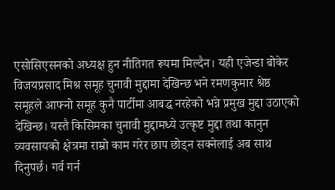एसोसिएसनको अध्यक्ष हुन नीतिगत रूपमा मिल्दैन। यही एजेन्डा बोकेर विजयप्रसाद मिश्र समूह चुनावी मुद्दामा देखिन्छ भने रमणकुमार श्रेष्ठ समूहले आफ्नो समूह कुनै पार्टीमा आबद्ध नरहेको भन्ने प्रमुख मुद्दा उठाएको देखिन्छ। यस्तै किसिमका चुनावी मुद्दामध्ये उत्कृष्ट मुद्दा तथा कानुन व्यवसायको क्षेत्रमा राम्रो काम गरेर छाप छोड्न सक्नेलाई अब साथ दिनुपर्छ। गर्व गर्न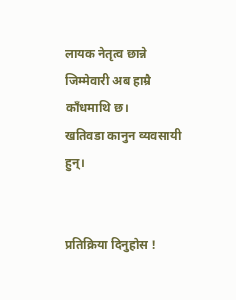लायक नेतृत्व छान्ने जिम्मेवारी अब हाम्रै काँधमाथि छ।
खतिवडा कानुन व्यवसायी हुन्।


प्रतिक्रिया दिनुहोस !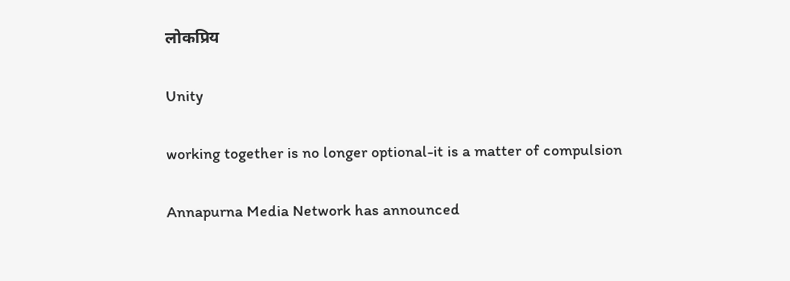लोकप्रिय

Unity

working together is no longer optional-it is a matter of compulsion

Annapurna Media Network has announced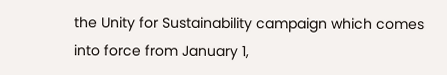the Unity for Sustainability campaign which comes into force from January 1,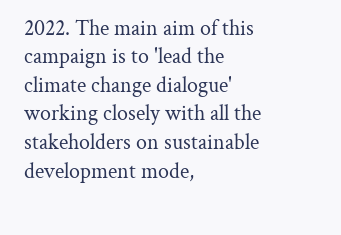2022. The main aim of this campaign is to 'lead the climate change dialogue' working closely with all the stakeholders on sustainable development mode,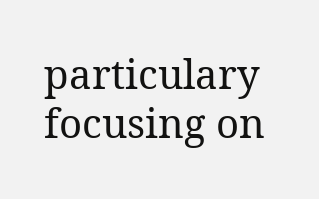particulary focusing on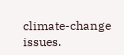climate-change issues.